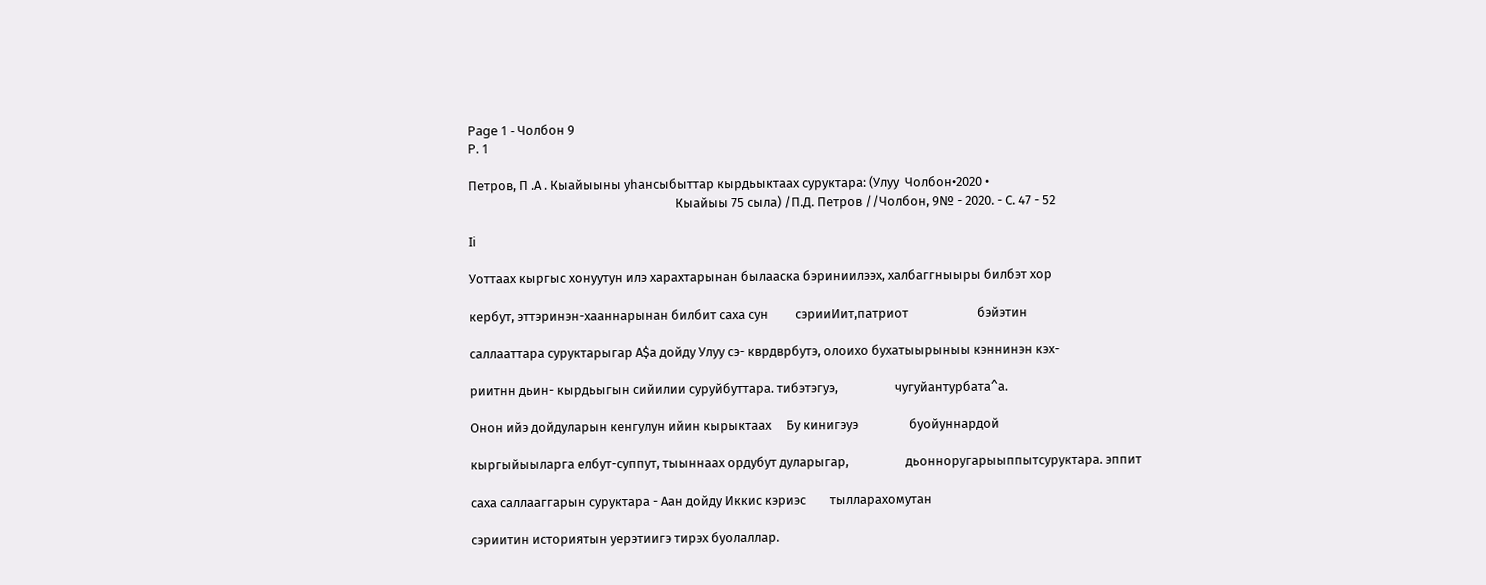Page 1 - Чолбон 9
P. 1

Петров, П .А . Кыайыыны уhансыбыттар кырдьыктаах суруктара: (Улуу  Чолбон•2020 •
                                                                     Кыайыы 75 сыла) /П.Д. Петров //Чолбон, 9№ - 2020. - С. 47 - 52

Ii

Уоттаах кыргыс хонуутун илэ харахтарынан былааска бэриниилээх, халбаггныыры билбэт хор

кербут, эттэринэн-хааннарынан билбит саха сун         сэрииИит,патриот                       бэйэтин

саллааттара суруктарыгар А$а дойду Улуу сэ- кврдврбутэ, олоихо бухатыырыныы кэннинэн кэх-

риитнн дьин- кырдьыгын сийилии суруйбуттара. тибэтэгуэ,                   чугуйантурбата^а.

Онон ийэ дойдуларын кенгулун ийин кырыктаах     Бу кинигэуэ                 буойуннардой

кыргыйыыларга елбут-суппут, тыыннаах ордубут дуларыгар,                   дьонноругарыыппытсуруктара. эппит

саха саллааггарын суруктара - Аан дойду Иккис кэриэс        тылларахомутан

сэриитин историятын уерэтиигэ тирэх буолаллар.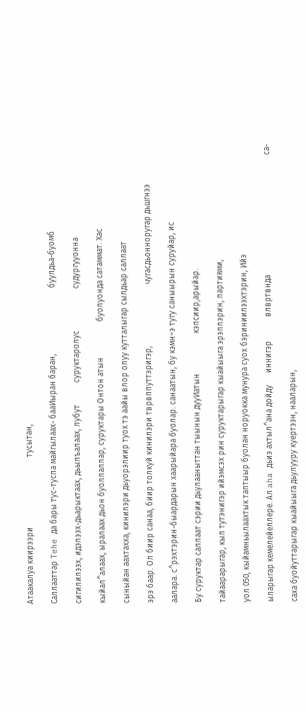Атаакалуа киирээри                                   тусытан,

Саллааттар Tehe да бары тус-туспа майгылаах- бааИыран баран,                                 буулдьа-буомб

сигилилээх, идэлээх-дьарыктаах, дьылъалаах, лубут           суруктаролус                     судургууонна

кыйал^алаах, ыралаах дьон буоллаллар, суруктары Онтон атын                  буолуонда сатаммат. Хас

сыныйан аахтахха, кинилэри дьуорэлиир туох тэ аайы влор олуу кутталыгар сылдьар саллаат

эрэ баар. Ол биир санаа, биир толкуй кинилэри тврвппуттэригэр,                               чугасдьонноругар дьшгнээ

аалара. с^рэхтэрин-быардарын хаарыйара буолар. санаатын, бу кэмн~э тугу саныырын суруйар, ис

Бу суруктар саллаат сэрии дьулааныттан тыынын дууИатын                    кэпсиир,арыйар.

тайаарарыгар, кыл тутэнигэр ийэмсэх рин суруктарыгар кыайыыга эрэллэрин, партиями,

уол 050, кыйамньылаахтык таптыыр буолан норуокка мунура суох бэриниилээхтэрин, Ийэ

ыларыгар кемелейеллере. Ал aha дьиэ ахтыл^ана дойду      иннигэр            влвртвнда                                                            са-

саха буойуттарыгар кыайыыга дьулууру куертээн, нааларын,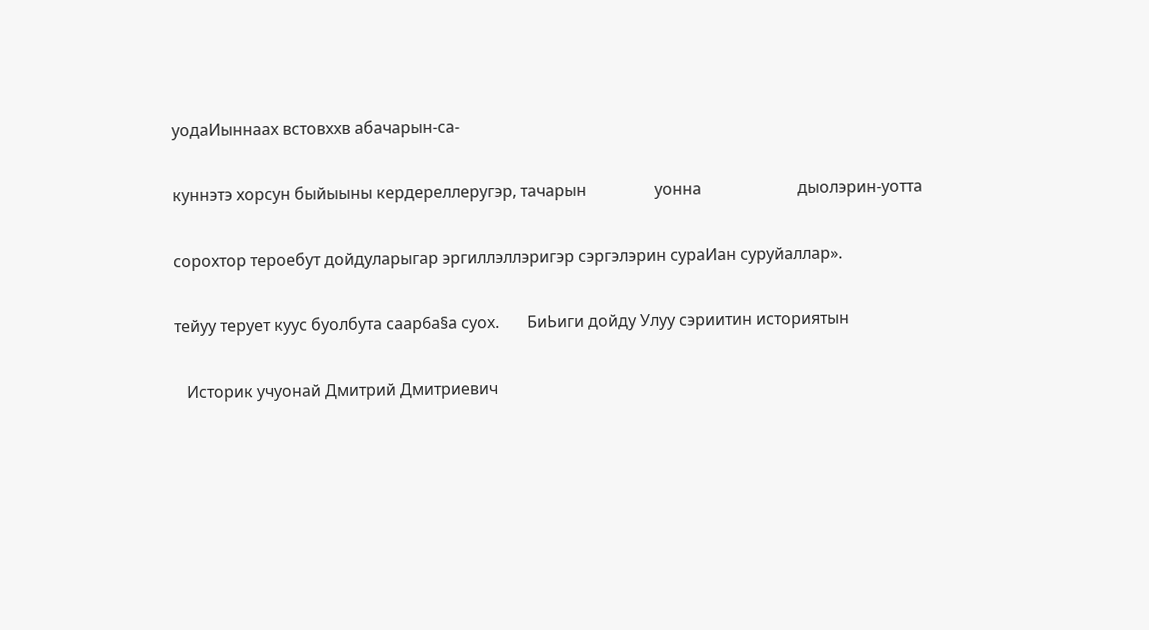уодаИыннаах встовххв абачарын-са-

куннэтэ хорсун быйыыны кердереллеругэр, тачарын                 уонна                        дыолэрин-уотта

сорохтор тероебут дойдуларыгар эргиллэллэригэр сэргэлэрин сураИан суруйаллар».

тейуу терует куус буолбута caap6a§a суох.       БиЬиги дойду Улуу сэриитин историятын

   Историк учуонай Дмитрий Дмитриевич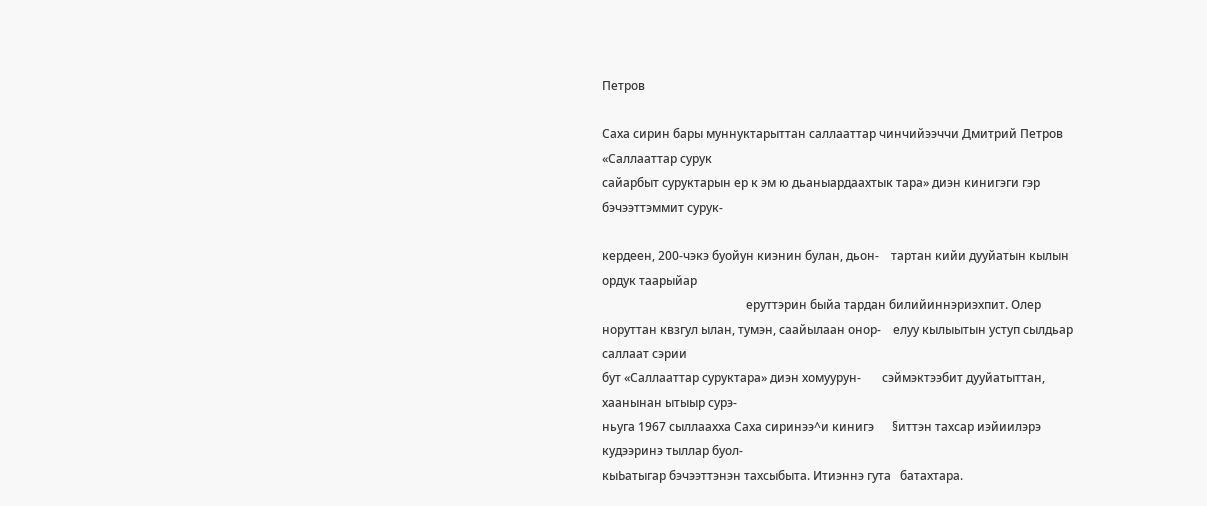Петров

Саха сирин бары муннуктарыттан саллааттар чинчийээччи Дмитрий Петров «Саллааттар сурук
сайарбыт суруктарын ер к эм ю дьаныардаахтык тара» диэн кинигэги гэр бэчээттэммит сурук-

кердеен, 200-чэкэ буойун киэнин булан, дьон-    тартан кийи дууйатын кылын ордук таарыйар
                                                еруттэрин быйа тардан билийиннэриэхпит. Олер
норуттан квзгул ылан, тумэн, саайылаан онор-    елуу кылыытын уступ сылдьар саллаат сэрии
бут «Саллааттар суруктара» диэн хомуурун-       сэймэктээбит дууйатыттан, хаанынан ытыыр сурэ-
ньуга 1967 сыллаахха Саха сиринээ^и кинигэ      §иттэн тахсар иэйиилэрэ кудээринэ тыллар буол-
кыЬатыгар бэчээттэнэн тахсыбыта. Итиэннэ гута   батахтара.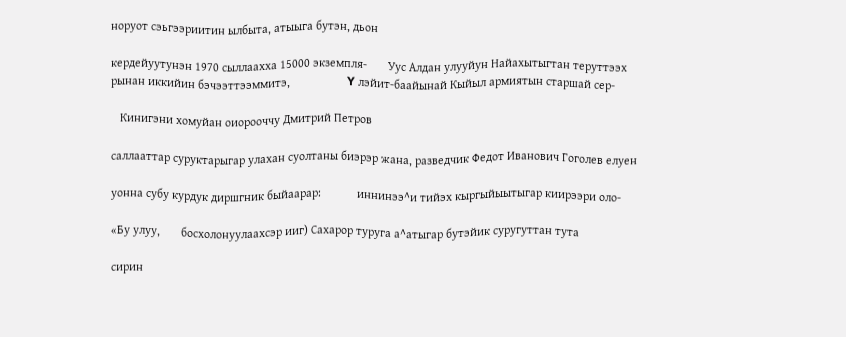норуот сэьгээриитин ылбыта, атыыга бутэн, дьон

кердейуутунэн 1970 сыллаахха 15000 экземпля-       Уус Алдан улууйун Найахытыгтан теруттээх
рынан иккийин бэчээттээммитэ,                   Y лэйит-баайынай Кыйыл армиятын старшай сер-

   Кинигэни хомуйан оиорооччу Дмитрий Петров

саллааттар суруктарыгар улахан суолтаны биэрэр жана, разведчик Федот Иванович Гоголев елуен

уонна субу курдук диршгник быйаарар:            иннинээ^и тийэх кыргыйыытыгар киирээри оло-

«Бу улуу,       босхолонуулаахсэр ииг) Сахарор туруга а^атыгар бутэйик суругуттан тута

сирин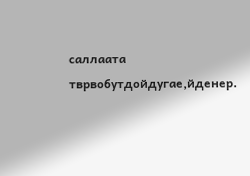саллаата  тврвобутдойдугае,йденер.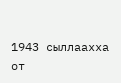1943 сыллаахха от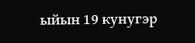ыйын 19 кунугэр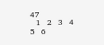47
   1   2   3   4   5   6